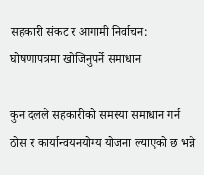सहकारी संकट र आगामी निर्वाचन: घोषणापत्रमा खोजिनुपर्ने समाधान

कुन दलले सहकारीको समस्या समाधान गर्न ठोस र कार्यान्वयनयोग्य योजना ल्याएको छ भन्ने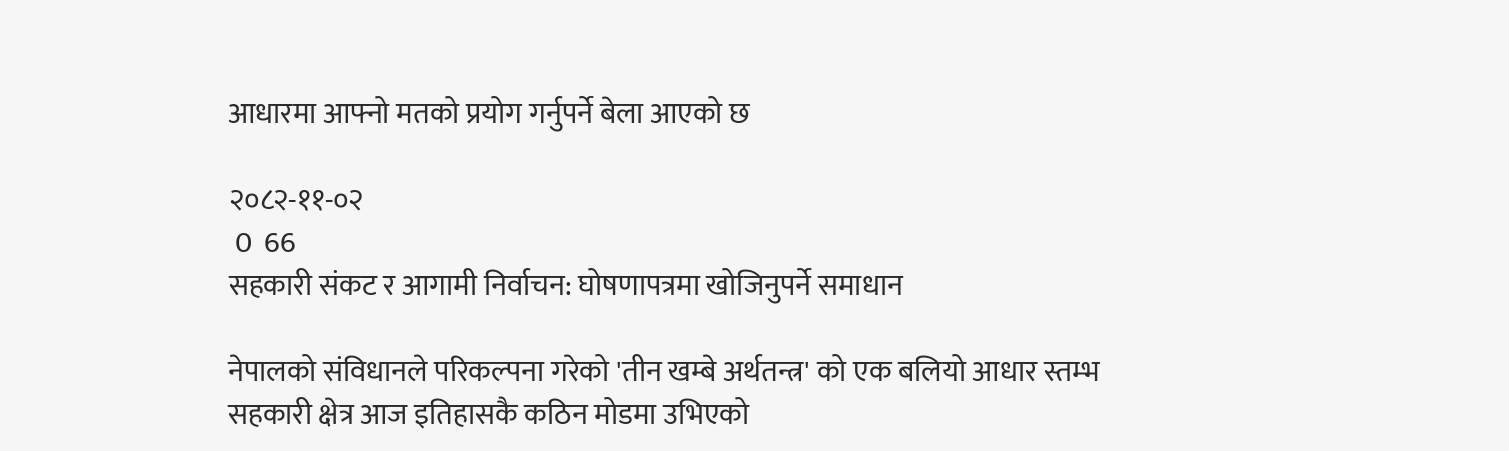आधारमा आफ्नो मतको प्रयोग गर्नुपर्ने बेला आएको छ

२०८२-११-०२
 0  66
सहकारी संकट र आगामी निर्वाचन: घोषणापत्रमा खोजिनुपर्ने समाधान

नेपालको संविधानले परिकल्पना गरेको 'तीन खम्बे अर्थतन्त्र' को एक बलियो आधार स्तम्भ सहकारी क्षेत्र आज इतिहासकै कठिन मोडमा उभिएको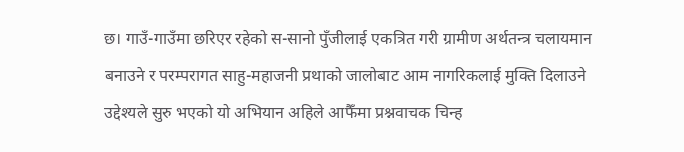छ। गाउँ-गाउँमा छरिएर रहेको स-सानो पुँजीलाई एकत्रित गरी ग्रामीण अर्थतन्त्र चलायमान बनाउने र परम्परागत साहु-महाजनी प्रथाको जालोबाट आम नागरिकलाई मुक्ति दिलाउने उद्देश्यले सुरु भएको यो अभियान अहिले आफैँमा प्रश्नवाचक चिन्ह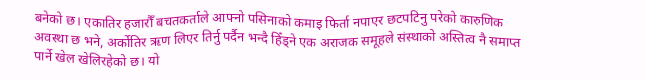बनेको छ। एकातिर हजारौँ बचतकर्ताले आफ्नो पसिनाको कमाइ फिर्ता नपाएर छटपटिनु परेको कारुणिक अवस्था छ भने, अर्कोतिर ऋण लिएर तिर्नु पर्दैन भन्दै हिँड्ने एक अराजक समूहले संस्थाको अस्तित्व नै समाप्त पार्ने खेल खेलिरहेको छ। यो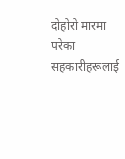दोहोरो मारमा परेका सहकारीहरूलाई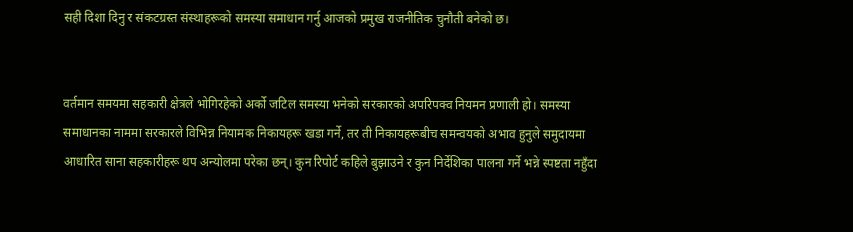सही दिशा दिनु र संकटग्रस्त संस्थाहरूको समस्या समाधान गर्नु आजको प्रमुख राजनीतिक चुनौती बनेको छ।


वर्तमान समयमा सहकारी क्षेत्रले भोगिरहेको अर्को जटिल समस्या भनेको सरकारको अपरिपक्व नियमन प्रणाली हो। समस्या समाधानका नाममा सरकारले विभिन्न नियामक निकायहरू खडा गर्ने, तर ती निकायहरूबीच समन्वयको अभाव हुनुले समुदायमा आधारित साना सहकारीहरू थप अन्योलमा परेका छन्। कुन रिपोर्ट कहिले बुझाउने र कुन निर्देशिका पालना गर्ने भन्ने स्पष्टता नहुँदा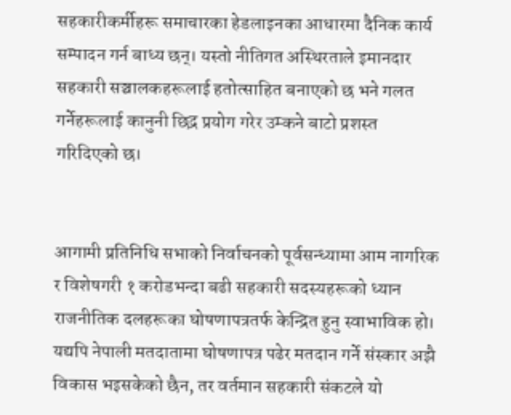सहकारीकर्मीहरू समाचारका हेडलाइनका आधारमा दैनिक कार्य सम्पादन गर्न बाध्य छन्। यस्तो नीतिगत अस्थिरताले इमानदार सहकारी सञ्चालकहरूलाई हतोत्साहित बनाएको छ भने गलत गर्नेहरूलाई कानुनी छिद्र प्रयोग गरेर उम्कने बाटो प्रशस्त गरिदिएको छ।


आगामी प्रतिनिधि सभाको निर्वाचनको पूर्वसन्ध्यामा आम नागरिक र विशेषगरी १ करोडभन्दा बढी सहकारी सदस्यहरूको ध्यान राजनीतिक दलहरूका घोषणापत्रतर्फ केन्द्रित हुनु स्वाभाविक हो। यद्यपि नेपाली मतदातामा घोषणापत्र पढेर मतदान गर्ने संस्कार अझै विकास भइसकेको छैन, तर वर्तमान सहकारी संकटले यो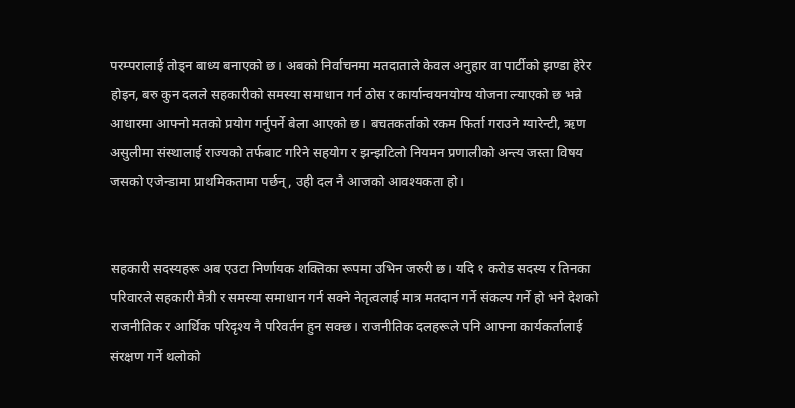परम्परालाई तोड्न बाध्य बनाएको छ। अबको निर्वाचनमा मतदाताले केवल अनुहार वा पार्टीको झण्डा हेरेर होइन, बरु कुन दलले सहकारीको समस्या समाधान गर्न ठोस र कार्यान्वयनयोग्य योजना ल्याएको छ भन्ने आधारमा आफ्नो मतको प्रयोग गर्नुपर्ने बेला आएको छ। बचतकर्ताको रकम फिर्ता गराउने ग्यारेन्टी, ऋण असुलीमा संस्थालाई राज्यको तर्फबाट गरिने सहयोग र झन्झटिलो नियमन प्रणालीको अन्त्य जस्ता विषय जसको एजेन्डामा प्राथमिकतामा पर्छन्, उही दल नै आजको आवश्यकता हो।


सहकारी सदस्यहरू अब एउटा निर्णायक शक्तिका रूपमा उभिन जरुरी छ। यदि १ करोड सदस्य र तिनका परिवारले सहकारी मैत्री र समस्या समाधान गर्न सक्ने नेतृत्वलाई मात्र मतदान गर्ने संकल्प गर्ने हो भने देशको राजनीतिक र आर्थिक परिदृश्य नै परिवर्तन हुन सक्छ। राजनीतिक दलहरूले पनि आफ्ना कार्यकर्तालाई संरक्षण गर्ने थलोको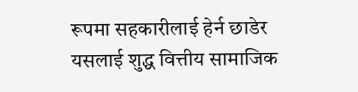रूपमा सहकारीलाई हेर्न छाडेर यसलाई शुद्ध वित्तीय सामाजिक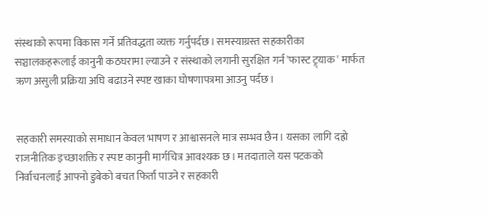संस्थाको रूपमा विकास गर्ने प्रतिवद्धता व्यक्त गर्नुपर्दछ। समस्याग्रस्त सहकारीका सञ्चालकहरूलाई कानुनी कठघरामा ल्याउने र संस्थाको लगानी सुरक्षित गर्न 'फास्ट ट्र्याक' मार्फत ऋण असुली प्रक्रिया अघि बढाउने स्पष्ट खाका घोषणापत्रमा आउनु पर्दछ।


सहकारी समस्याको समाधान केवल भाषण र आश्वासनले मात्र सम्भव छैन। यसका लागि दह्रो राजनीतिक इच्छाशक्ति र स्पष्ट कानुनी मार्गचित्र आवश्यक छ। मतदाताले यस पटकको निर्वाचनलाई आफ्नो डुबेको बचत फिर्ता पाउने र सहकारी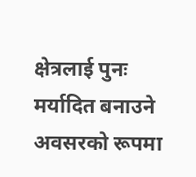क्षेत्रलाई पुनः मर्यादित बनाउने अवसरको रूपमा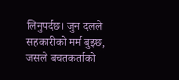लिनुपर्दछ। जुन दलले सहकारीको मर्म बुझ्छ, जसले बचतकर्ताको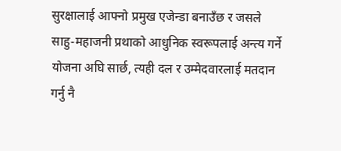सुरक्षालाई आफ्नो प्रमुख एजेन्डा बनाउँछ र जसले साहु-महाजनी प्रथाको आधुनिक स्वरूपलाई अन्त्य गर्ने योजना अघि सार्छ, त्यही दल र उम्मेदवारलाई मतदान गर्नु नै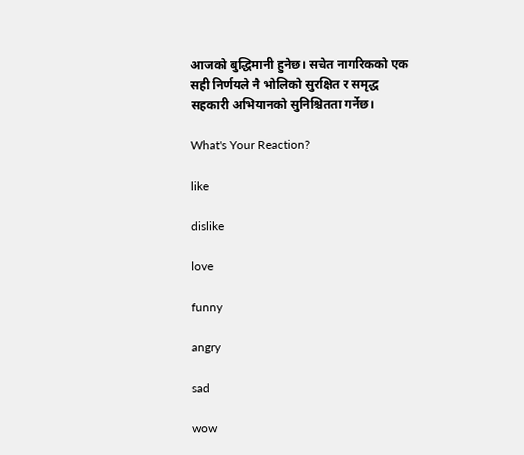आजको बुद्धिमानी हुनेछ। सचेत नागरिकको एक सही निर्णयले नै भोलिको सुरक्षित र समृद्ध सहकारी अभियानको सुनिश्चितता गर्नेछ।

What's Your Reaction?

like

dislike

love

funny

angry

sad

wow